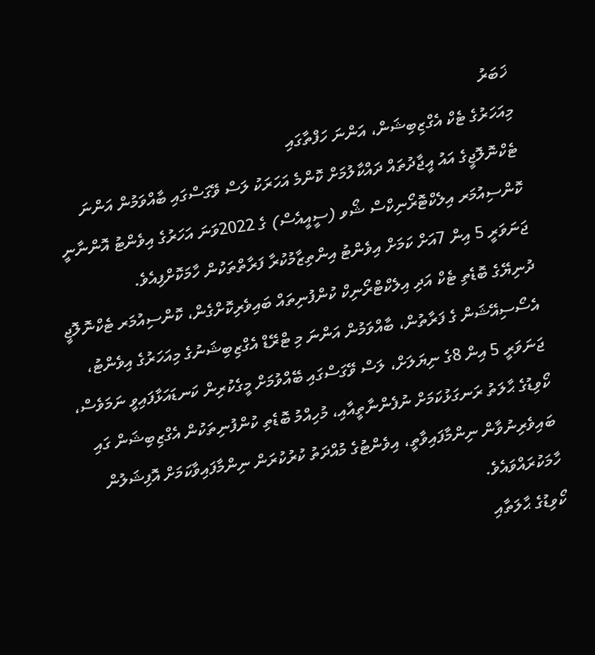ޚަބަރު
މިއަހަރުގެ ޓެކް އެގްޒިބިޝަން، އަންނަ ހަފްތާގައި
ޓެކްނޮލޮޖީގެ އައު އީޖާދުތައް ދައްކާލުމަށް ކޮންމެ އަހަރަކު ލަސް ވޭގަސްގައި ބާއްވަމުން އަންނަ ކޮންސިއުމަރ އިލެކްޓޮރޯނިކްސް ޝޯވ (ސީއީއެސް) ގެ 2022ވަނަ އަހަރުގެ އިވެންޓު އޮންނާނީ ޖަނަވަރީ 5 އިން 7އަށް ކަމަށް އިވެންޓު އިންތިޒާމުކުރާ ފަރާތްތަކުން ހާމަކޮށްފިއެވެ.
ދުނިޔޭގެ ބޮޑެތި ޓެކް އަދި އިލެކްޓްރޯނިކް ކުންފުނިތައް ބައިވެރިކޮށްގެން، ކޮންސިއުމަރ ޓެކްނޮލޮޖީ އެސޯސިއޭޝަން ގެ ފަރާތުން، ބާއްވަމުން އަންނަ މި ޓްރޭޑް އެގްޒިބިޝަނުގެ މިއަހަރުގެ އިވެންޓު، ޖަނަވަރީ 5 އިން 8ގެ ނިޔަލަށް، ލަސް ވޭގަސްގައި ބޭއްވުމަށް މީގެކުރިން ކަނޑައަޅާފައިވީ ނަމަވެސް، ކޯވިޑުގެ ޙާލަތު ރަނގަޅުކަމަށް ނުފެންނާތީއާއި، މުހިއްމު ބޮޑެތި ކުންފުނިތަކުން އެގްޒިބިޝަން ގައި ބައިވެރިނުވާން ނިންމާފައިވާތީ، އިވެންޓުގެ މުއްދަތު ކުރުކުރަން ނިންމާފައިވާކަމަށް އޮފިޝަލުން ހާމަކުރައްވައެވެ.
ކޯވިޑުގެ ޙާލަތާއި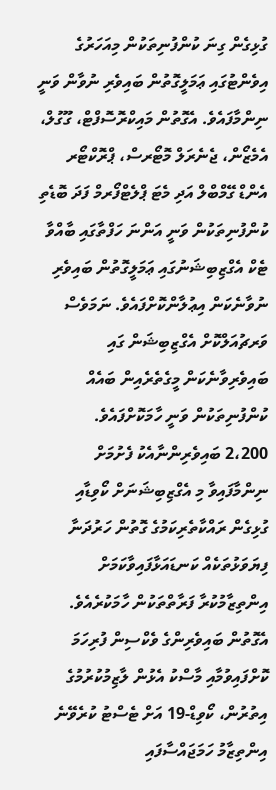ގުޅިގެން ގިނަ ކުންފުނިތަކުން މިއަހަރުގެ އިވެންޓުގައި ޢަމަލީގޮތުން ބައިވެރި ނުވާން ވަނީ ނިންމާފައެވެ. އެގޮތުން މައިކްރޮސޮފްޓް، ގޫގުލް، އެމެޒޯން، ޖެނެރަލް މޮޓޯރސް، ޕްރޮކްޓޯރ އެންޑް ގޭމްބްލް އަދި މެޓަ ޕްލެޓްފޯރމް ފަދަ ބޮޑެތި ކުންފުނިތަކުން ވަނީ އަންނަ ހަފްތާގައި ބާއްވާ ޓެކް އެގްޒިބިޝަނުގައި ޢަމަލީގޮތުން ބައިވެރި ނުވާނެކަން އިޢުލާންކޮށްފައެވެ. ނަމަވެސް ވަރޗުއަލްކޮށް އެގްޒިބިޝަން ގައި ބައިވެރިވާނެކަން މީގެތެރެއިން ބައެއް ކުންފުނިތަކުން ވަނީ ހާމަކޮށްފައެވެ.
2،200 ބައިވެރިންނާއެކު ފެށުމަށް ނިންމާފައިވާ މި އެގްޒިބިޝަނަށް ކޯވިޑާއި ގުޅިގެން ރައްކާތެރިކަމުގެ ގޮތުން ހަރުދަނާ ފިޔަވަޅުތަކެއް ކަނޑައަޅާފައިވާކަމަށް އިންތިޒާމުކުރާ ފަރާތްތަކުން ހާމަކުރެއެވެ. އެގޮތުން ބައިވެރިންގެ ވެކްސިން ފުރިހަމަ ކޮށްފައިވުމާއި މާސްކު އެޅުން ލާޒިމުކުރުމުގެ އިތުރުން، ކޯވިޑް-19 އަށް ޓެސްޓު ކުރެވޭނެ އިންތިޒާމު ހަމަޖައްސާފައި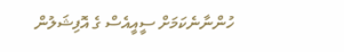ހުންނާނެކަމަށް ސީއީއެސް ގެ އޮފިޝަލުން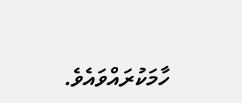ހާމަކުރައްވައެވެ.